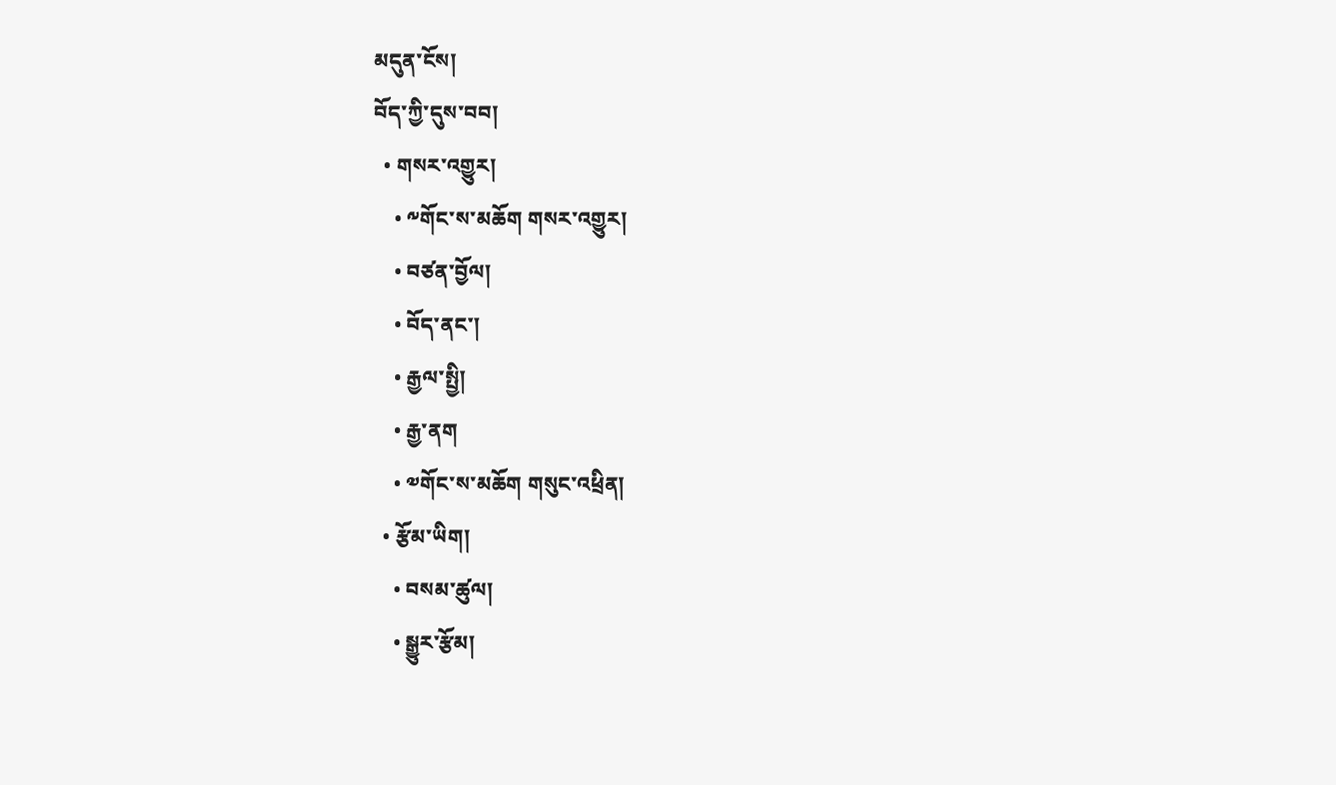མདུན་ངོས།
བོད་ཀྱི་དུས་བབ།
  • གསར་འགྱུར།
    • ༸གོང་ས་མཆོག གསར་འགྱུར།
    • བཙན་བྱོལ།
    • བོད་ནང་།
    • རྒྱལ་སྤྱི།
    • རྒྱ་ནག
    • ༧གོང་ས་མཆོག གསུང་འཕྲིན།
  • རྩོམ་ཡིག།
    • བསམ་ཚུལ།
    • སྒྱུར་རྩོམ།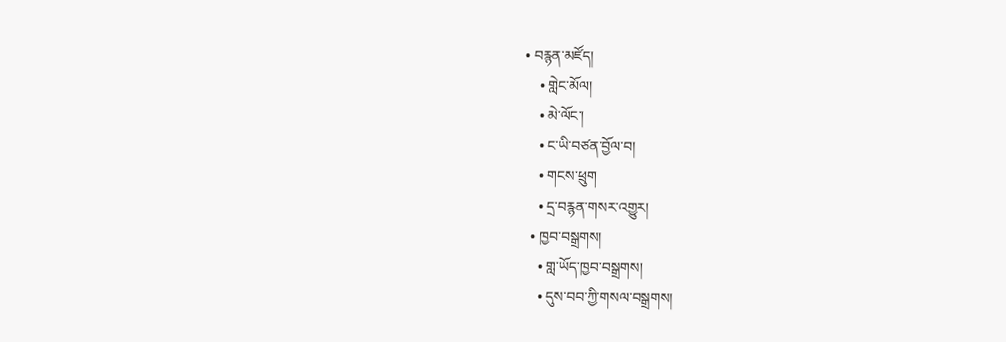• བརྙན་མཛོད།
    • གླེང་མོལ།
    • མེ་ལོང་།
    • ང་ཡི་བཙན་བྱོལ་བ།
    • གངས་ཕྲུག
    • དྲ་བརྙན་གསར་འགྱུར།
  • ཁྱབ་བསྒྲགས།
    • གླ་ཡོད་ཁྱབ་བསྒྲགས།
    • དུས་བབ་ཀྱི་གསལ་བསྒྲགས།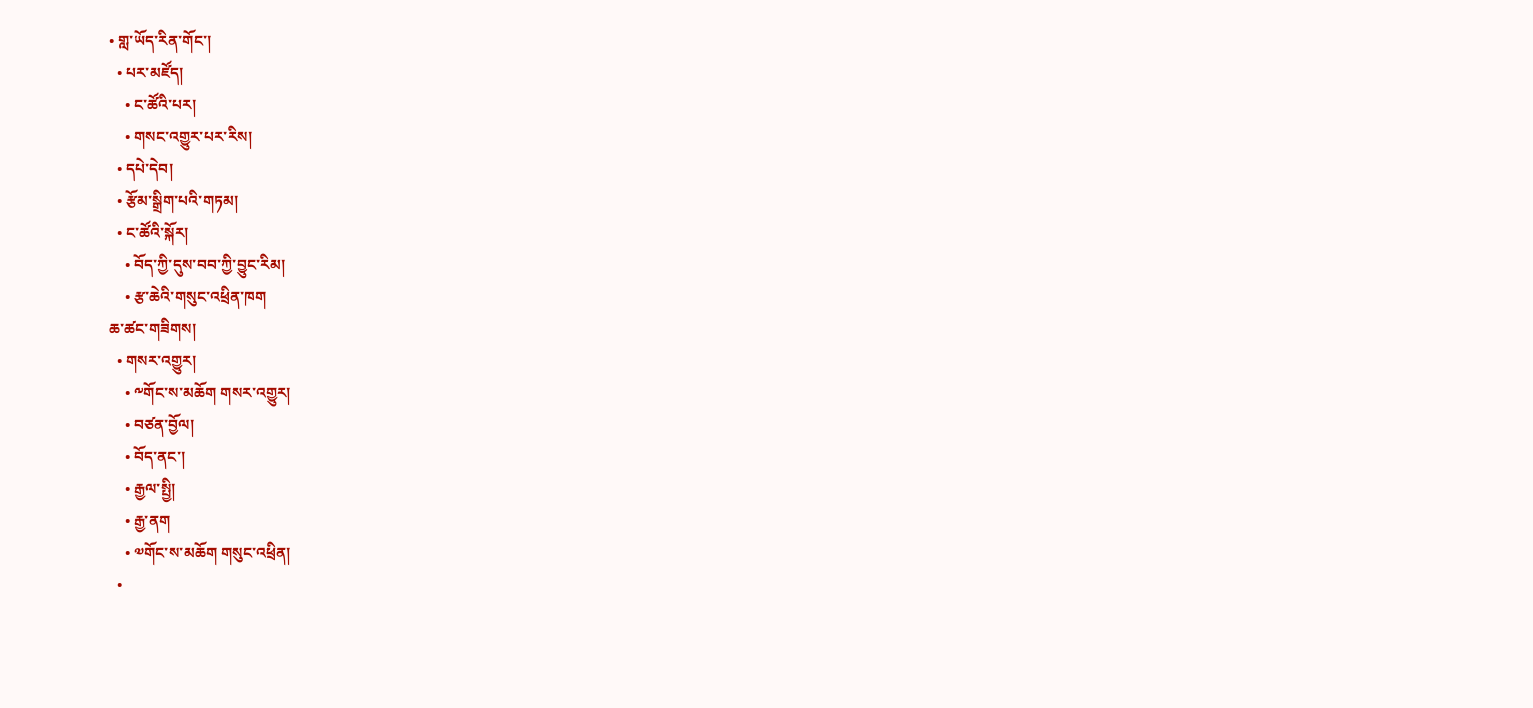• གླ་ཡོད་རིན་གོང་།
  • པར་མཛོད།
    • ང་ཚོའི་པར།
    • གསང་འགྱུར་པར་རིས།
  • དཔེ་དེབ།
  • རྩོམ་སྒྲིག་པའི་གཏམ།
  • ང་ཚོའི་སྐོར།
    • བོད་ཀྱི་དུས་བབ་ཀྱི་བྱུང་རིམ།
    • རྩ་ཆེའི་གསུང་འཕྲིན་ཁག
ཆ་ཚང་གཟིགས།
  • གསར་འགྱུར།
    • ༸གོང་ས་མཆོག གསར་འགྱུར།
    • བཙན་བྱོལ།
    • བོད་ནང་།
    • རྒྱལ་སྤྱི།
    • རྒྱ་ནག
    • ༧གོང་ས་མཆོག གསུང་འཕྲིན།
  •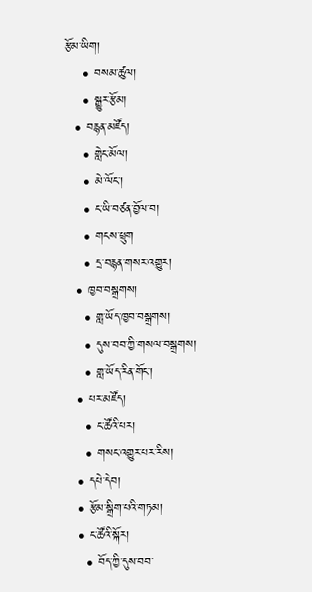རྩོམ་ཡིག།
    • བསམ་ཚུལ།
    • སྒྱུར་རྩོམ།
  • བརྙན་མཛོད།
    • གླེང་མོལ།
    • མེ་ལོང་།
    • ང་ཡི་བཙན་བྱོལ་བ།
    • གངས་ཕྲུག
    • དྲ་བརྙན་གསར་འགྱུར།
  • ཁྱབ་བསྒྲགས།
    • གླ་ཡོད་ཁྱབ་བསྒྲགས།
    • དུས་བབ་ཀྱི་གསལ་བསྒྲགས།
    • གླ་ཡོད་རིན་གོང་།
  • པར་མཛོད།
    • ང་ཚོའི་པར།
    • གསང་འགྱུར་པར་རིས།
  • དཔེ་དེབ།
  • རྩོམ་སྒྲིག་པའི་གཏམ།
  • ང་ཚོའི་སྐོར།
    • བོད་ཀྱི་དུས་བབ་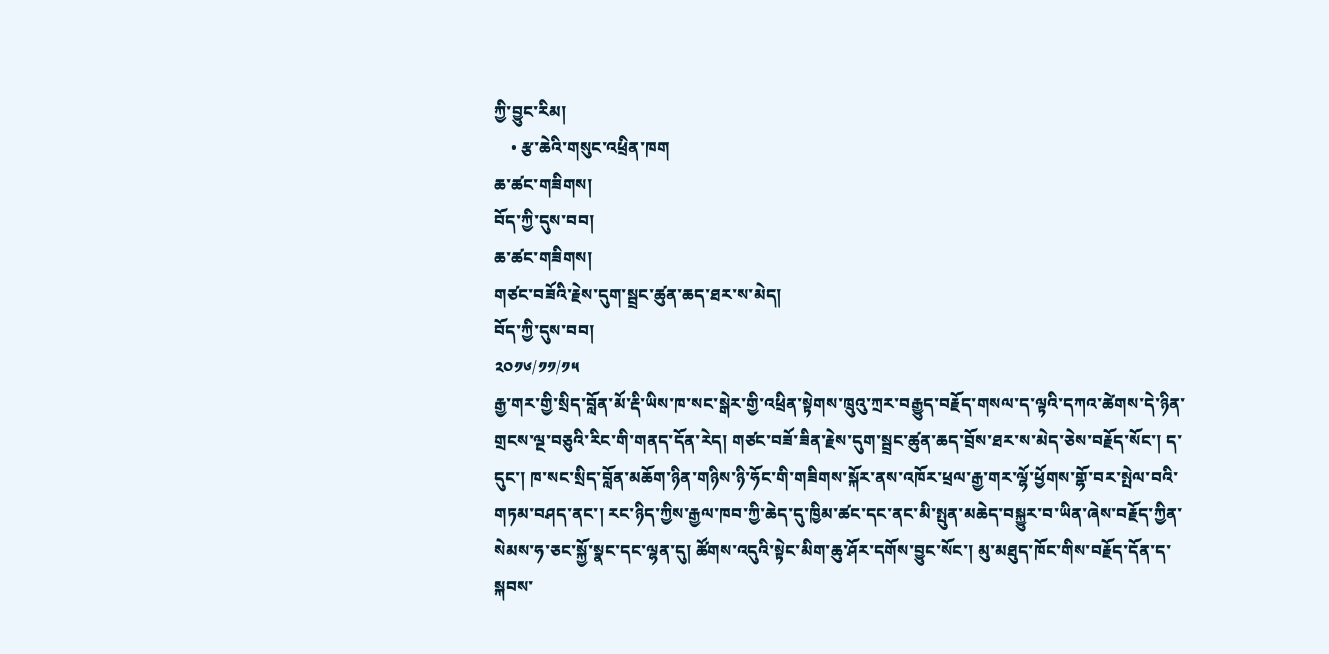ཀྱི་བྱུང་རིམ།
    • རྩ་ཆེའི་གསུང་འཕྲིན་ཁག
ཆ་ཚང་གཟིགས།
བོད་ཀྱི་དུས་བབ།
ཆ་ཚང་གཟིགས།
གཙང་བཟོའི་རྗེས་དུག་སྦྲང་ཚུན་ཆད་ཐར་ས་མེད།
བོད་ཀྱི་དུས་བབ།
༢༠༡༦/༡༡/༡༥
རྒྱ་གར་གྱི་སྲིད་བློན་མོ་རྡི་ཡིས་ཁ་སང་སྒེར་གྱི་འཕྲིན་སྟེགས་ཁྲུའུ་ཀྲར་བརྒྱུད་བརྗོད་གསལ་ད་ལྟའི་དཀའ་ཚེགས་དེ་ཉིན་གྲངས་ལྔ་བཅུའི་རིང་གི་གནད་དོན་རེད། གཙང་བཟོ་ཟིན་རྗེས་དུག་སྦྲང་ཚུན་ཆད་བྲོས་ཐར་ས་མེད་ཅེས་བརྗོད་སོང་། ད་དུང་། ཁ་སང་སྲིད་བློན་མཆོག་ཉིན་གཉིས་ཉི་ཧོང་གི་གཟིགས་སྐོར་ནས་འཁོར་ཕྲལ་རྒྱ་གར་ལྷོ་ཕྱོགས་གྷོ་བར་སྤེལ་བའི་གཏམ་བཤད་ནང་། རང་ཉིད་ཀྱིས་རྒྱལ་ཁབ་ཀྱི་ཆེད་དུ་ཁྱིམ་ཚང་དང་ནང་མི་སྤུན་མཆེད་བསྐྱུར་བ་ཡིན་ཞེས་བརྗོད་ཀྱིན་སེམས་ཧ་ཅང་སྐྱོ་སྣང་དང་ལྷན་དུ། ཚོགས་འདུའི་སྟེང་མིག་ཆུ་ཤོར་དགོས་བྱུང་སོང་། མུ་མཐུད་ཁོང་གིས་བརྗོད་དོན་ད་སྐབས་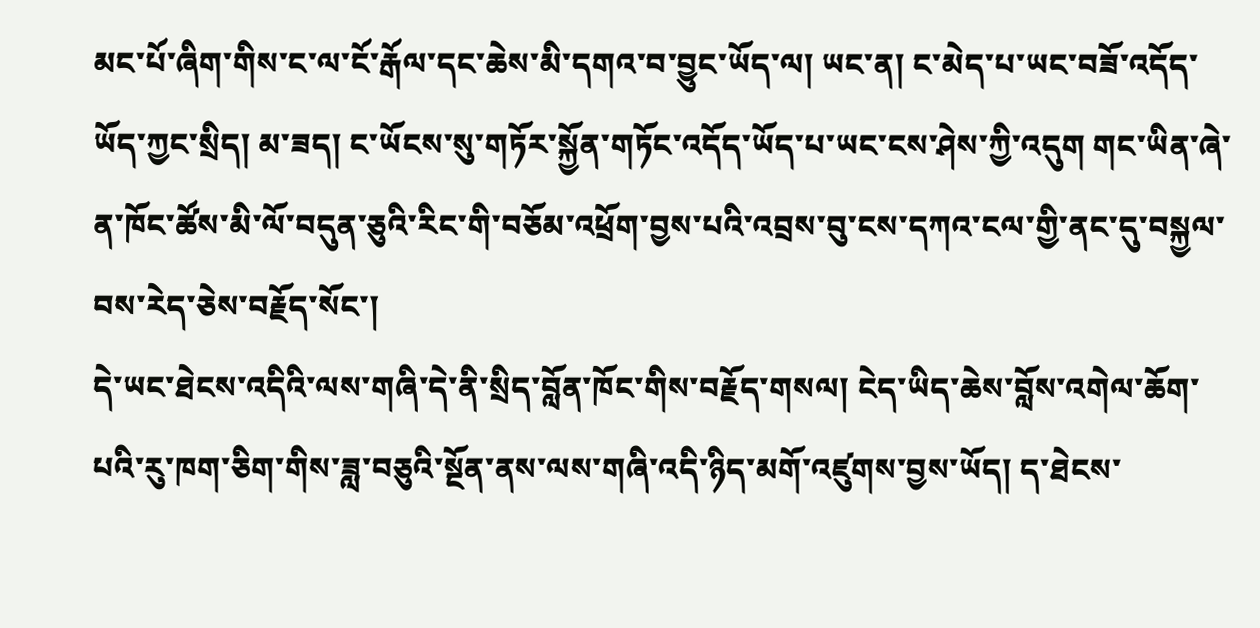མང་པོ་ཞིག་གིས་ང་ལ་ངོ་རྒོལ་དང་ཆེས་མི་དགའ་བ་བྱུང་ཡོད་ལ། ཡང་ན། ང་མེད་པ་ཡང་བཟོ་འདོད་ཡོད་ཀྱང་སྲིད། མ་ཟད། ང་ཡོངས་སུ་གཏོར་སྐྱོན་གཏོང་འདོད་ཡོད་པ་ཡང་ངས་ཤེས་ཀྱི་འདུག གང་ཡིན་ཞེ་ན་ཁོང་ཚོས་མི་ལོ་བདུན་ཅུའི་རིང་གི་བཅོམ་འཕྲོག་བྱས་པའི་འབྲས་བུ་ངས་དཀའ་ངལ་གྱི་ནང་དུ་བསྐྱལ་བས་རེད་ཅེས་བརྗོད་སོང་།
དེ་ཡང་ཐེངས་འདིའི་ལས་གཞི་དེ་ནི་སྲིད་བློན་ཁོང་གིས་བརྗོད་གསལ། ངེད་ཡིད་ཆེས་བློས་འགེལ་ཆོག་པའི་རུ་ཁག་ཅིག་གིས་ཟླ་བཅུའི་སྔོན་ནས་ལས་གཞི་འདི་ཉིད་མགོ་འཛུགས་བྱས་ཡོད། ད་ཐེངས་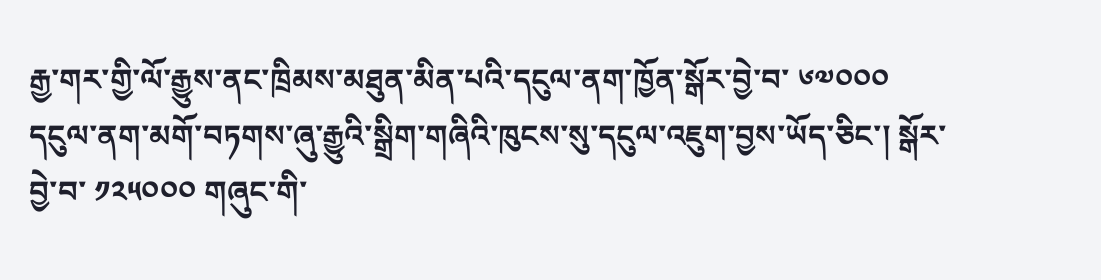རྒྱ་གར་གྱི་ལོ་རྒྱུས་ནང་ཁྲིམས་མཐུན་མིན་པའི་དངུལ་ནག་ཁྱོན་སྒོར་བྱེ་བ་ ༦༧༠༠༠ དངུལ་ནག་མགོ་བཏགས་ཞུ་རྒྱུའི་སྒྲིག་གཞིའི་ཁུངས་སུ་དངུལ་འཇུག་བྱས་ཡོད་ཅིང་། སྒོར་བྱེ་བ་ ༡༢༥༠༠༠ གཞུང་གི་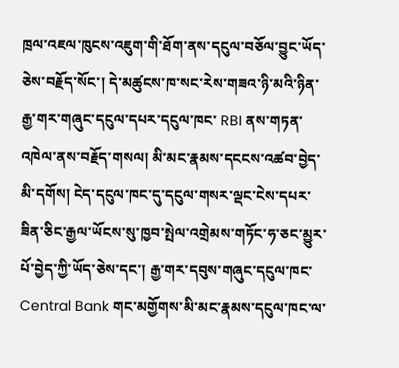ཁྲལ་འཇལ་ཁུངས་འཇུག་གི་ཐོག་ནས་དངུལ་བཅོལ་བྱུང་ཡོད་ཅེས་བརྗོད་སོང་། དེ་མཚུངས་ཁ་སང་རེས་གཟའ་ཉི་མའི་ཉིན་རྒྱ་གར་གཞུང་དངུལ་དཔར་དངུལ་ཁང་ RBI ནས་གཏན་འཁེལ་ནས་བརྗོད་གསལ། མི་མང་རྣམས་དངངས་འཚབ་བྱེད་མི་དགོས། ངེད་དངུལ་ཁང་དུ་དངུལ་གསར་ལྡང་ངེས་དཔར་ཟིན་ཅིང་རྒྱལ་ཡོངས་སུ་ཁྱབ་སྤེལ་འགྲེམས་གཏོང་ཧ་ཅང་མྱུར་པོ་བྱེད་ཀྱི་ཡོད་ཅེས་དང་། རྒྱ་གར་དབུས་གཞུང་དངུལ་ཁང་ Central Bank གང་མགྱོགས་མི་མང་རྣམས་དངུལ་ཁང་ལ་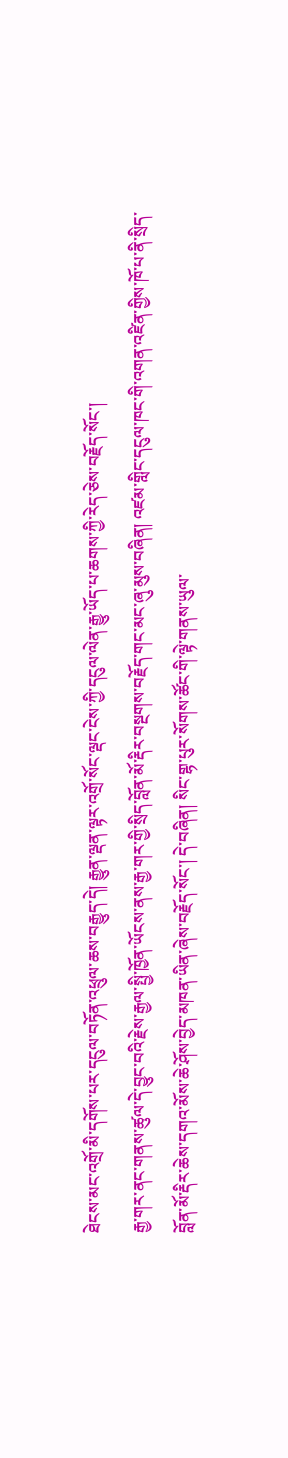ཐེངས་མང་འགྲོ་མི་དགོས་པར་དངུལ་བཏོན་འཕྲུལ་ཆས་བརྒྱུད་དེ། རྒྱུན་ལྡན་ལྟར་འགྲོ་སོང་ལྡང་ངེས་ཀྱི་དངུལ་ལེན་རྒྱུ་ཡོད་པ་ཆགས་ཀྱི་རེད་ཅེས་བརྗོད་སོང་།
རྒྱ་གར་ནང་གནས་ཚུལ་དེ་བྱུང་བའི་རྗེས་རྒྱལ་སྤྱི་ཁྱོན་ཡོངས་ནས་རྒྱ་གར་གྱི་སྲིད་བློན་མོ་རྡིར་བསྔགས་བརྗོད་གང་མང་ཞུ་མུས་བཞིན། འཛམ་གླིང་དངུལ་ཁང་གི་འགན་འཛིན་གྱིས་ཁོ་པ་ནི་སྲིད་བློན་མོ་རྡིར་ཆེས་དགའ་མོས་ཆེ་ཤོས་བྱེད་མཁན་ཡིན་ཞེས་བརྗོད་སོང་། དེ་བཞིན། སིང་གྷ་པུར་སོགས་ཚོང་གི་ལྟེ་གནས་ཡུལ་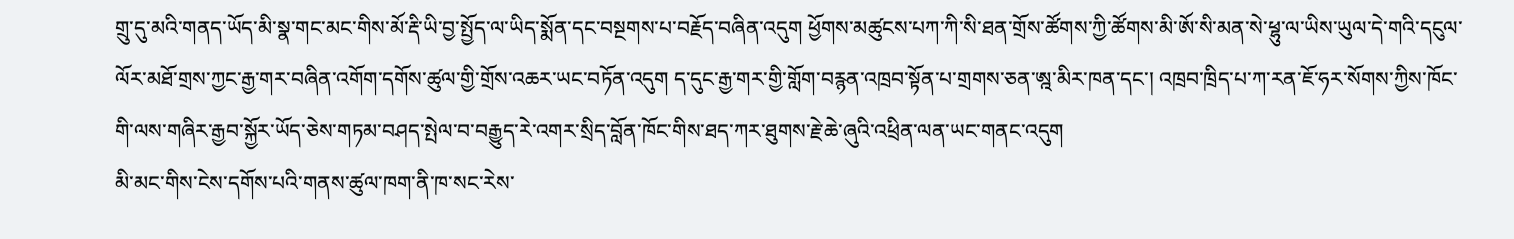གྲུ་དུ་མའི་གནད་ཡོད་མི་སྣ་གང་མང་གིས་མོ་རྡི་ཡི་བྱ་སྤྱོད་ལ་ཡིད་སྨོན་དང་བསྔགས་པ་བརྗོད་བཞིན་འདུག ཕྱོགས་མཚུངས་པཀ་ཀི་སི་ཐན་གྲོས་ཚོགས་ཀྱི་ཚོགས་མི་ཨོ་སི་མན་སེ་ཕྷུ་ལ་ཡིས་ཡུལ་དེ་གའི་དངུལ་ལོར་མཐོ་གྲས་ཀྱང་རྒྱ་གར་བཞིན་འགོག་དགོས་ཚུལ་གྱི་གྲོས་འཆར་ཡང་བཏོན་འདུག ད་དུང་རྒྱ་གར་གྱི་གློག་བརྙན་འཁྲབ་སྟོན་པ་གྲགས་ཅན་ཨྰ་མིར་ཁན་དང་། འཁྲབ་ཁྲིད་པ་ཀ་རན་ཇོ་ཧར་སོགས་ཀྱིས་ཁོང་གི་ལས་གཞིར་རྒྱབ་སྐྱོར་ཡོད་ཅེས་གཏམ་བཤད་སྤེལ་བ་བརྒྱུད་རེ་འགར་སྲིད་བློན་ཁོང་གིས་ཐད་ཀར་ཐུགས་རྗེ་ཆེ་ཞུའི་འཕྲིན་ལན་ཡང་གནང་འདུག
མི་མང་གིས་ངེས་དགོས་པའི་གནས་ཚུལ་ཁག་ནི་ཁ་སང་རེས་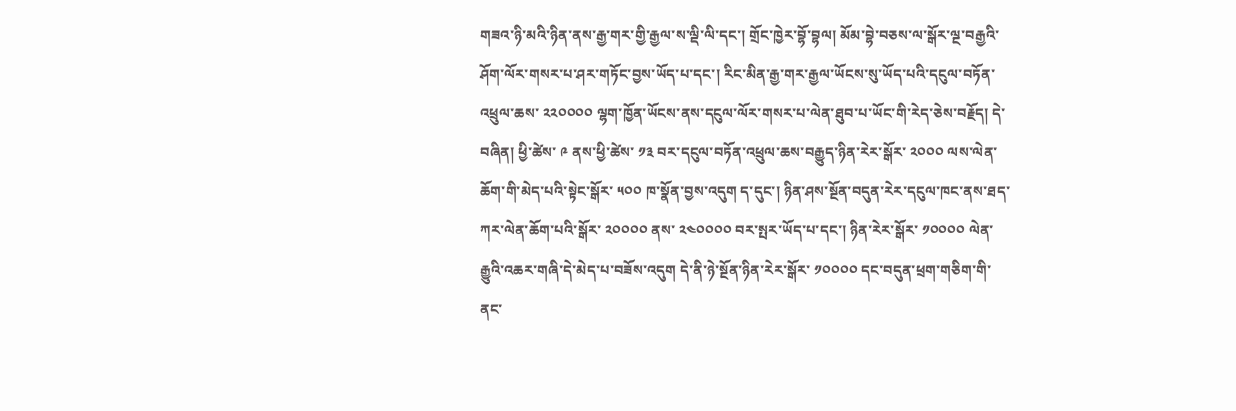གཟའ་ཉི་མའི་ཉིན་ནས་རྒྱ་གར་གྱི་རྒྱལ་ས་ལྡི་ལི་དང་། གྲོང་ཁྱེར་བྷོ་བྷལ། མོམ་བྷེ་བཅས་ལ་སྒོར་ལྔ་བརྒྱའི་ཤོག་ལོར་གསར་པ་ཤར་གཏོང་བྱས་ཡོད་པ་དང་། རིང་མིན་རྒྱ་གར་རྒྱལ་ཡོངས་སུ་ཡོད་པའི་དངུལ་བཏོན་འཕྲུལ་ཆས་ ༢༢༠༠༠༠ ལྷག་ཁྱོན་ཡོངས་ནས་དངུལ་ལོར་གསར་པ་ལེན་ཐུབ་པ་ཡོང་གི་རེད་ཅེས་བརྗོད། དེ་བཞིན། ཕྱི་ཚེས་ ༩ ནས་ཕྱི་ཚེས་ ༡༣ བར་དངུལ་བཏོན་འཕྲུལ་ཆས་བརྒྱུད་ཉིན་རེར་སྒོར་ ༢༠༠༠ ལས་ལེན་ཆོག་གི་མེད་པའི་སྟེང་སྒོར་ ༥༠༠ ཁ་སྣོན་བྱས་འདུག ད་དུང་། ཉིན་ཤས་སྔོན་བདུན་རེར་དངུལ་ཁང་ནས་ཐད་ཀར་ལེན་ཆོག་པའི་སྒོར་ ༢༠༠༠༠ ནས་ ༢༤༠༠༠༠ བར་སྤར་ཡོད་པ་དང་། ཉིན་རེར་སྒོར་ ༡༠༠༠༠ ལེན་རྒྱུའི་འཆར་གཞི་དེ་མེད་པ་བཟོས་འདུག དེ་ནི་ཉེ་སྔོན་ཉིན་རེར་སྒོར་ ༡༠༠༠༠ དང་བདུན་ཕྲག་གཅིག་གི་ནང་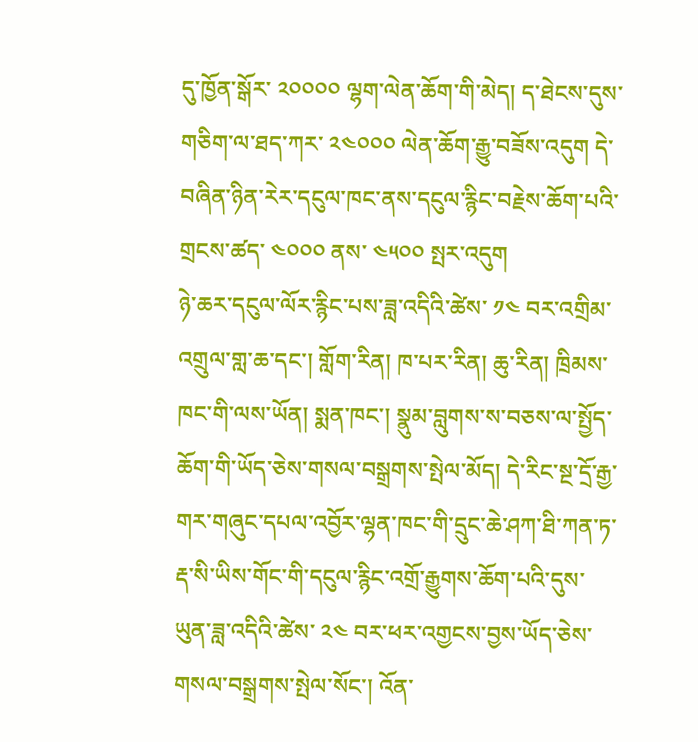དུ་ཁྱོན་སྒོར་ ༢༠༠༠༠ ལྷག་ལེན་ཆོག་གི་མེད། ད་ཐེངས་དུས་གཅིག་ལ་ཐད་ཀར་ ༢༤༠༠༠ ལེན་ཆོག་རྒྱུ་བཟོས་འདུག དེ་བཞིན་ཉིན་རེར་དངུལ་ཁང་ནས་དངུལ་རྙིང་བརྗེས་ཆོག་པའི་གྲངས་ཚད་ ༤༠༠༠ ནས་ ༤༥༠༠ སྤར་འདུག
ཉེ་ཆར་དངུལ་ལོར་རྙིང་པས་ཟླ་འདིའི་ཚེས་ ༡༤ བར་འགྲིམ་འགྲུལ་གླ་ཆ་དང་། གློག་རིན། ཁ་པར་རིན། ཆུ་རིན། ཁྲིམས་ཁང་གི་ལས་ཡོན། སྨན་ཁང་། སྣུམ་བླུགས་ས་བཅས་ལ་སྤྱོད་ཆོག་གི་ཡོད་ཅེས་གསལ་བསྒྲགས་སྤེལ་མོད། དེ་རིང་སྔ་དྲོ་རྒྱ་གར་གཞུང་དཔལ་འབྱོར་ལྷན་ཁང་གི་དྲུང་ཆེ་ཤཀ་ཐི་ཀན་ཏ་རྡ་སི་ཡིས་གོང་གི་དངུལ་རྙིང་འགྲོ་རྒྱུགས་ཆོག་པའི་དུས་ཡུན་ཟླ་འདིའི་ཚེས་ ༢༤ བར་ཕར་འགྱངས་བྱས་ཡོད་ཅེས་གསལ་བསྒྲགས་སྤེལ་སོང་། འོན་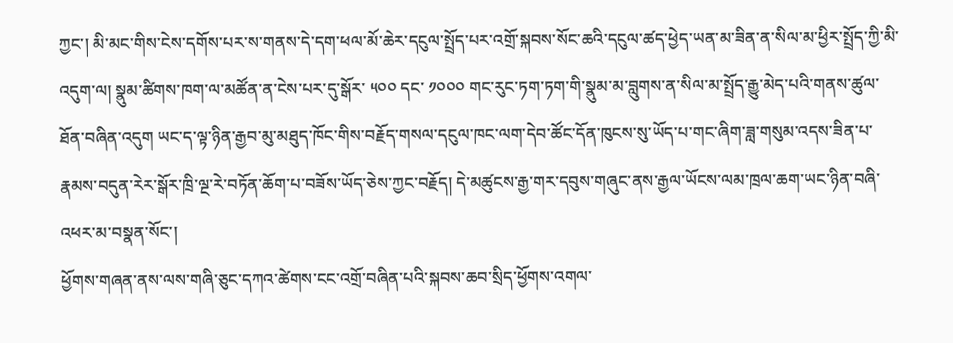ཀྱང་། མི་མང་གིས་ངེས་དགོས་པར་ས་གནས་དེ་དག་ཕལ་མོ་ཆེར་དངུལ་སྤྲོད་པར་འགྲོ་སྐབས་སོང་ཆའི་དངུལ་ཚད་ཕྱེད་ཡན་མ་ཟིན་ན་སིལ་མ་ཕྱིར་སྤྲོད་ཀྱི་མི་འདུག་ལ། སྣུམ་ཚིགས་ཁག་ལ་མཚོན་ན་ངེས་པར་དུ་སྒོར་ ༥༠༠ དང་ ༡༠༠༠ གང་རུང་ཏག་ཏག་གི་སྣུམ་མ་བླུགས་ན་སིལ་མ་སྤྲོད་རྒྱུ་མེད་པའི་གནས་ཚུལ་ཐོན་བཞིན་འདུག ཡང་ད་ལྟ་ཉིན་རྒྱབ་མུ་མཐུད་ཁོང་གིས་བརྗོད་གསལ་དངུལ་ཁང་ལག་དེབ་ཚོང་དོན་ཁུངས་སུ་ཡོད་པ་གང་ཞིག་ཟླ་གསུམ་འདས་ཟིན་པ་རྣམས་བདུན་རེར་སྒོར་ཁྲི་ལྔ་རེ་བཏོན་ཆོག་པ་བཟོས་ཡོད་ཅེས་ཀྱང་བརྗོད། དེ་མཚུངས་རྒྱ་གར་དབུས་གཞུང་ནས་རྒྱལ་ཡོངས་ལམ་ཁྲལ་ཆག་ཡང་ཉིན་བཞི་འཕར་མ་བསྣན་སོང་།
ཕྱོགས་གཞན་ནས་ལས་གཞི་ཅུང་དཀའ་ཚེགས་ངང་འགྲོ་བཞིན་པའི་སྐབས་ཆབ་སྲིད་ཕྱོགས་འགལ་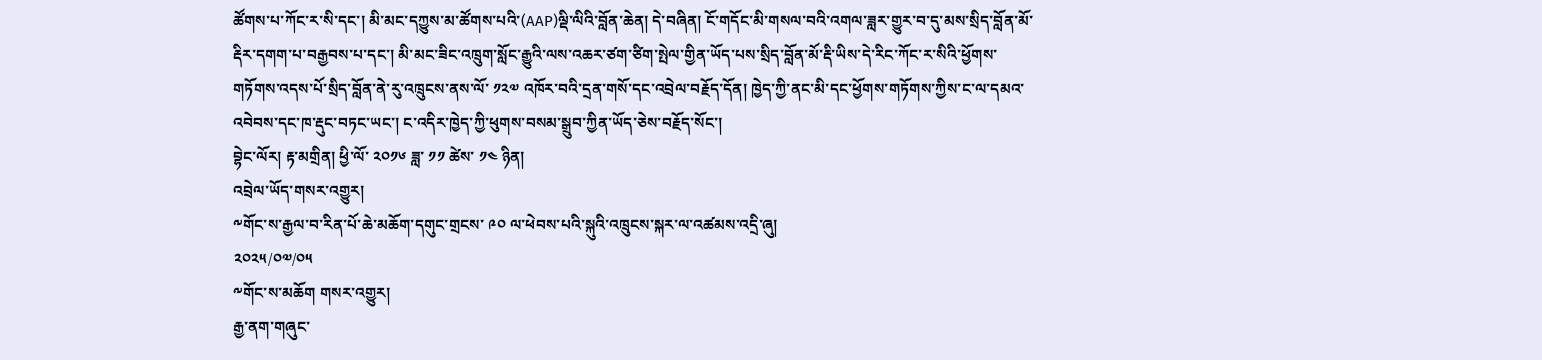ཚོགས་པ་ཀོང་ར་སི་དང་། མི་མང་དཀྱུས་མ་ཚོགས་པའི་(AAP)ལྡི་ལིའི་བློན་ཆེན། དེ་བཞིན། ངོ་གདོང་མི་གསལ་བའི་འགལ་ཟླར་གྱུར་བ་དུ་མས་སྲིད་བློན་མོ་རྡིར་དགག་པ་བརྒྱབས་པ་དང་། མི་མང་ཟིང་འཁྲུག་སློང་རྒྱུའི་ལས་འཆར་ཙག་ཙིག་སྤེལ་གྱིན་ཡོད་པས་སྲིད་བློན་མོ་རྡི་ཡིས་དེ་རིང་ཀོང་ར་སིའི་ཕྱོགས་གཏོགས་འདས་པོ་སྲིད་བློན་ནེ་རུ་འཁྲུངས་ནས་ལོ་ ༡༢༧ འཁོར་བའི་དྲན་གསོ་དང་འབྲེལ་བརྗོད་དོན། ཁྱེད་ཀྱི་ནང་མི་དང་ཕྱོགས་གཏོགས་ཀྱིས་ང་ལ་དམའ་འབེབས་དང་ཁ་རྡུང་བཏང་ཡང་། ང་འདིར་ཁྱེད་ཀྱི་ཕུགས་བསམ་སྒྲུབ་ཀྱིན་ཡོད་ཅེས་བརྗོད་སོང་།
བྷེང་ལོར། རྟ་མགྲིན། ཕྱི་ལོ་ ༢༠༡༦ ཟླ་ ༡༡ ཚེས་ ༡༤ ཉིན།
འབྲེལ་ཡོད་གསར་འགྱུར།
༸གོང་ས་རྒྱལ་བ་རིན་པོ་ཆེ་མཆོག་དགུང་གྲངས་ ༩༠ ལ་ཕེབས་པའི་སྐུའི་འཁྲུངས་སྐར་ལ་འཚམས་འདྲི་ཞུ།
༢༠༢༥/༠༧/༠༥
༸གོང་ས་མཆོག གསར་འགྱུར།
རྒྱ་ནག་གཞུང་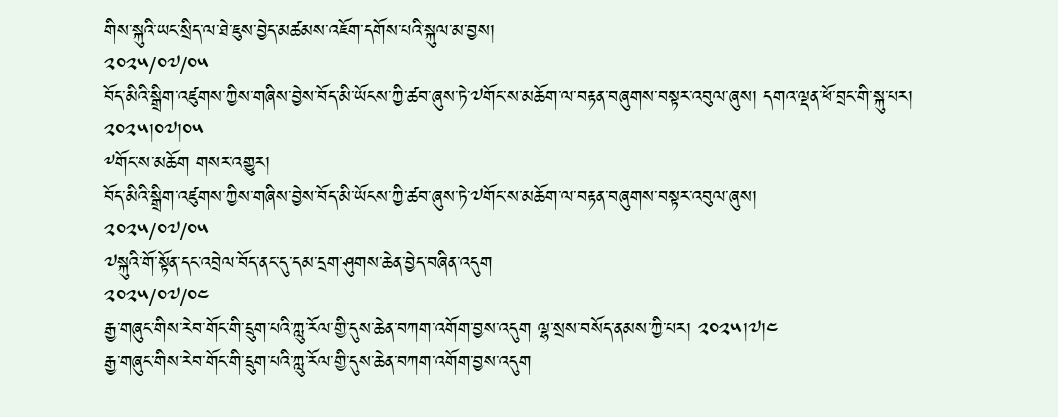གིས་སྐུའི་ཡང་སྲིད་ལ་ཐེ་ཇུས་བྱེད་མཚམས་འཇོག་དགོས་པའི་སྐུལ་མ་བྱས།
༢༠༢༥/༠༧/༠༥
བོད་མིའི་སྒྲིག་འཛུགས་ཀྱིས་གཞིས་བྱེས་བོད་མི་ཡོངས་ཀྱི་ཚབ་ཞུས་ཏེ་༧གོང་ས་མཆོག་ལ་བརྟན་བཞུགས་བསྟར་འབུལ་ཞུས། དགའ་ལྡན་ཕོ་བྲང་གི་སྐུ་པར། ༢༠༢༥།༠༧།༠༥
༸གོང་ས་མཆོག གསར་འགྱུར།
བོད་མིའི་སྒྲིག་འཛུགས་ཀྱིས་གཞིས་བྱེས་བོད་མི་ཡོངས་ཀྱི་ཚབ་ཞུས་ཏེ་༧གོང་ས་མཆོག་ལ་བརྟན་བཞུགས་བསྟར་འབུལ་ཞུས།
༢༠༢༥/༠༧/༠༥
༧སྐུའི་གོ་སྟོན་དང་འབྲེལ་བོད་ནང་དུ་དམ་དྲག་ཤུགས་ཆེན་བྱེད་བཞིན་འདུག
༢༠༢༥/༠༧/༠༤
རྒྱ་གཞུང་གིས་རེབ་གོང་གི་དྲུག་པའི་ཀླུ་རོལ་གྱི་དུས་ཆེན་བཀག་འགོག་བྱས་འདུག ལྷ་སྲས་བསོད་ནམས་ཀྱི་པར། ༢༠༢༥།༧།༤
རྒྱ་གཞུང་གིས་རེབ་གོང་གི་དྲུག་པའི་ཀླུ་རོལ་གྱི་དུས་ཆེན་བཀག་འགོག་བྱས་འདུག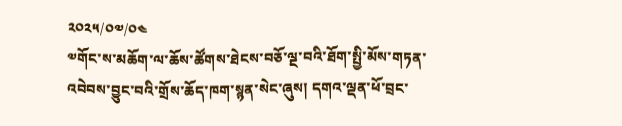༢༠༢༥/༠༧/༠༤
༧གོང་ས་མཆོག་ལ་ཆོས་ཚོགས་ཐེངས་བཅོ་ལྔ་བའི་ཐོག་སྤྱི་མོས་གཏན་འབེབས་བྱུང་བའི་གྲོས་ཆོད་ཁག་སྙན་སེང་ཞུས། དགའ་ལྡན་ཕོ་བྲང་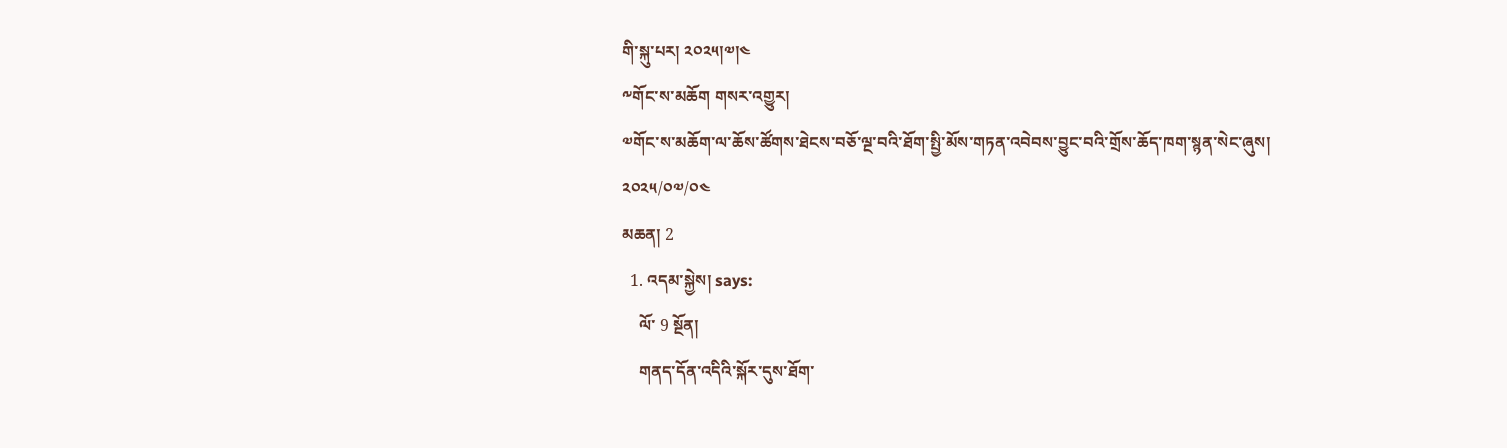གི་སྐུ་པར། ༢༠༢༥།༧།༤
༸གོང་ས་མཆོག གསར་འགྱུར།
༧གོང་ས་མཆོག་ལ་ཆོས་ཚོགས་ཐེངས་བཅོ་ལྔ་བའི་ཐོག་སྤྱི་མོས་གཏན་འབེབས་བྱུང་བའི་གྲོས་ཆོད་ཁག་སྙན་སེང་ཞུས།
༢༠༢༥/༠༧/༠༤
མཆན། 2
  1. འདམ་སྐྱེས། says:
    ལོ་ 9 སྔོན།
    གནད་དོན་འདིའི་སྐོར་དུས་ཐོག་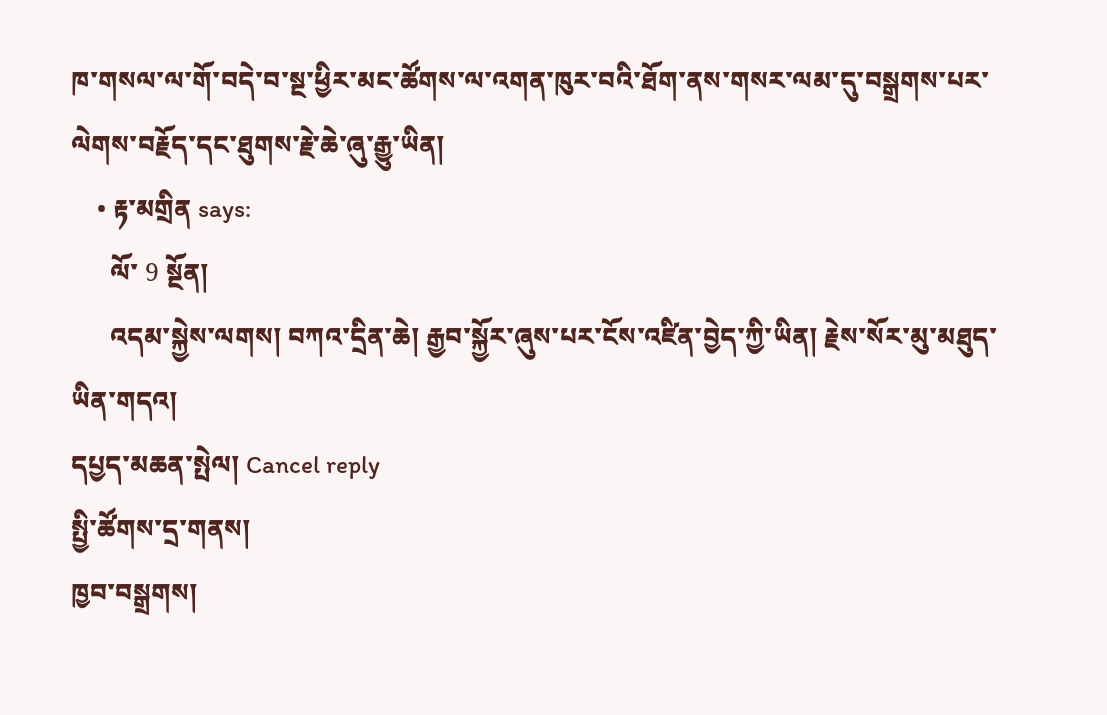ཁ་གསལ་ལ་གོ་བདེ་བ་སྔ་ཕྱིར་མང་ཚོགས་ལ་འགན་ཁུར་བའི་ཐོག་ནས་གསར་ལམ་དུ་བསྒྲགས་པར་ལེགས་བརྗོད་དང་ཐུགས་རྗེ་ཆེ་ཞུ་རྒྱུ་ཡིན།
    • རྟ་མགྲིན says:
      ལོ་ 9 སྔོན།
      འདམ་སྐྱེས་ལགས། བཀའ་དྲིན་ཆེ། རྒྱབ་སྐྱོར་ཞུས་པར་ངོས་འཛིན་བྱེད་ཀྱི་ཡིན། རྗེས་སོར་མུ་མཐུད་ཡིན་གདའ།
དཔྱད་མཆན་སྤེལ། Cancel reply
སྤྱི་ཚོགས་དྲ་གནས།
ཁྱབ་བསྒྲགས།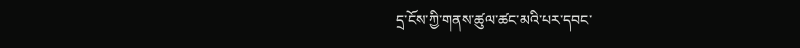དྲ་ངོས་ཀྱི་གནས་ཚུལ་ཚང་མའི་པར་དབང་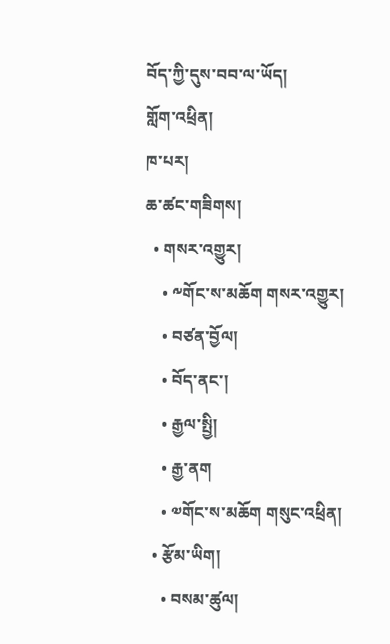བོད་ཀྱི་དུས་བབ་ལ་ཡོད།
གློག་འཕྲིན།
ཁ་པར།
ཆ་ཚང་གཟིགས།
  • གསར་འགྱུར།
    • ༸གོང་ས་མཆོག གསར་འགྱུར།
    • བཙན་བྱོལ།
    • བོད་ནང་།
    • རྒྱལ་སྤྱི།
    • རྒྱ་ནག
    • ༧གོང་ས་མཆོག གསུང་འཕྲིན།
  • རྩོམ་ཡིག།
    • བསམ་ཚུལ།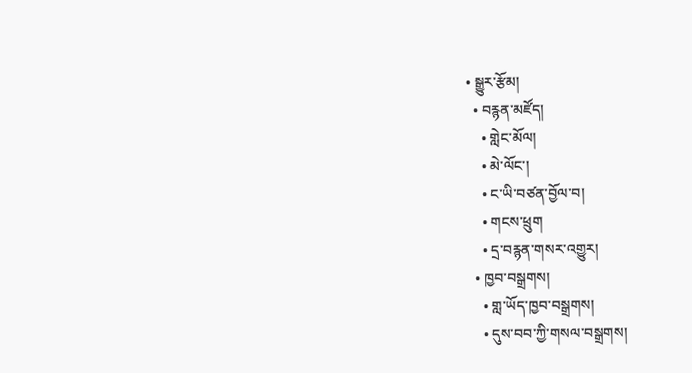• སྒྱུར་རྩོམ།
  • བརྙན་མཛོད།
    • གླེང་མོལ།
    • མེ་ལོང་།
    • ང་ཡི་བཙན་བྱོལ་བ།
    • གངས་ཕྲུག
    • དྲ་བརྙན་གསར་འགྱུར།
  • ཁྱབ་བསྒྲགས།
    • གླ་ཡོད་ཁྱབ་བསྒྲགས།
    • དུས་བབ་ཀྱི་གསལ་བསྒྲགས།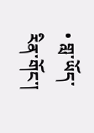• གླ་ཡོད་རིན་གོང་།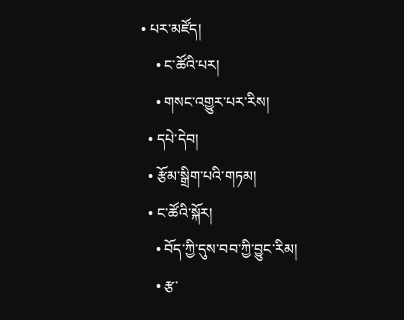• པར་མཛོད།
    • ང་ཚོའི་པར།
    • གསང་འགྱུར་པར་རིས།
  • དཔེ་དེབ།
  • རྩོམ་སྒྲིག་པའི་གཏམ།
  • ང་ཚོའི་སྐོར།
    • བོད་ཀྱི་དུས་བབ་ཀྱི་བྱུང་རིམ།
    • རྩ་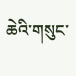ཆེའི་གསུང་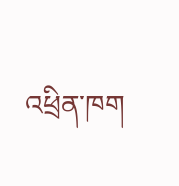འཕྲིན་ཁག